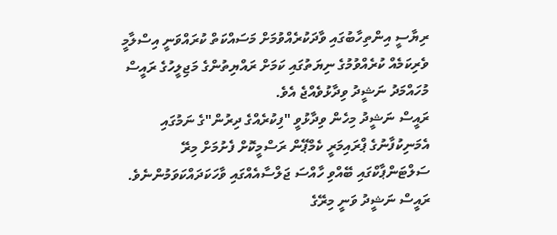ރިޔާސީ އިންތިހާބުގައި ވާދަކުރެއްވުމަށް މަސައްކަތް ކުރައްވަނީ އިސްލާމީ ވެރިކަމެއް ކުރެއްވުމުގެ ނިޔަތުގައި ކަމަށް ރައްޔިތުންގެ މަޖިލީހުގެ ރައީސް މުހައްމަދު ނަޝީދު ވިދާޅުވެއްޖެ އެވެ.
ރައީސް ނަޝީދު މިހެން ވިދާޅުވީ "ފިކުރެއްގެ ދިރުން"ގެ ނަމުގައި އެމަނިކުފާނުގެ ޕްރައިމަރީ ކެމްޕޭން ރަސްމީކޮށް ފެށުމަށް މިރޭ ސަލްޓަންޕާކްގައި ބޭއްވި ހާއްސަ ޖަލްސާއެއްގައި ވާހަކަދައްކަވަމުންނެވެ.
ރައީސް ނަޝީދު ވަނީ މިރޭގެ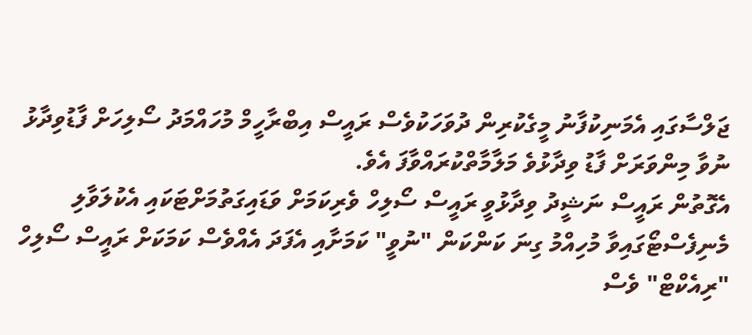ޖަލްސާގައި އެމަނިކުފާނު މީގެކުރިން ދުވަހަކުވެސް ރައީސް އިބްރާހީމް މުހައްމަދު ސޯލިހަށް ފާޑުވިދާޅު ނުވާ މިންވަރަށް ފާޑު ވިދާޅުވެ މަލާމާތްކުރައްވާފަ އެވެ.
އެގޮތުން ރައީސް ނަޝީދު ވިދާޅުވީ ރައީސް ސޯލިހް ވެރިކަމަށް ވަޑައިގަތުމަށްޓަކައި އެކުލަވާލި މެނިފެސްޓޯގައިވާ މުހިއްމު ގިނަ ކަންކަން "ނުވީ" ކަމަށާއި އެފަދަ އެއްވެސް ކަމަކަށް ރައީސް ސޯލިހް "ރިއެކްޓް" ވެސް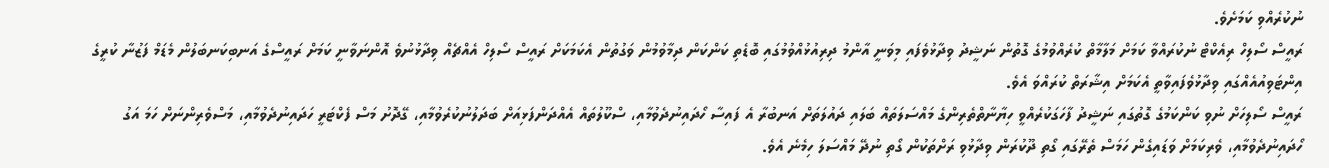ނުކުރެއްވި ކަމަށެވެ.
ރައީސް ސޯލިހް ރިއެކްޓް ނުކުރައްވާ ކަމަށް މަލާމާތް ކުރެއްވުމުގެ ގޮތުން ނަޝީދު ވިދާޅުވެފައި މިވަނީ އާންމު ދިރިއުޅުއްވުމުގައި ބޮޑެތި ކަންކަން ދިމާވުމުން ވަގުތުން އެކަމަކަށް ރައީސް ސޯލިހް އެއްޗެއް ވިދާޅުނުވެ އޮންނަވާނީ ކަމަށް ރައީސްގެ އަނބިކަނބަލުން މެޑަމް ފަޒުނާ ކުރީގެ އިންޓަވިއުއެއްގައި ވިދާޅުވެފައިވާތީ އެކަމަށް އިޝާރަތް ކުރައްވަ އެވެ.
ރައީސް ސޯލިހަށް ނުވި ކަންކަމުގެ ގޮތުގައި ނަޝީދު ފާހަގަކުރެއްވީ ހިޔާނާތްތެރިންގެ މައްސަލަތައް ބަލައި ދައުލަތަށް އަނބުރާ އެ ފައިސާ ހޯދައިނުދެވުމާއި، ސްކޫލުތައް އެއްދަންފަޅިއަށް ބަދަލުނުކުރެވުމާއި، ގޭދޮށު މަސް ފެކްޓަރީ ހަދައިނުދެވުމާއި، މަސްވެރިންނަށް ހަމަ އަގު ހޯދައިނުދެވުމާއި، ވެރިކަމަށް ވަޑައިގެން ހަމަސް ތެރޭގައި ގޯތި ދޫކުރަން ވިދާޅުވި ރަށްތަކުން ގޯތި ނުދޭ މައްސަލަ ހިމެނެ އެވެ.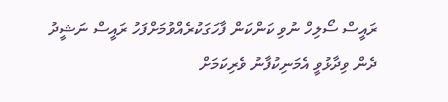ރައީސް ސޯލިހް ނުވި ކަންކަން ފާހަގަކުރެއްވުމަށްފަހު ރައީސް ނަޝީދު ދެން ވިދާޅުވީ އެމަނިކުފާނު ވެރިކަމަށް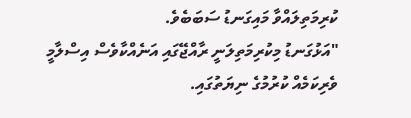ކުރިމަތިލައްވާ މައިގަނޑު ސަބަބެވެ.
"އަޅުގަނޑު މިކުރިމަތިލަނީ ރާއްޖޭގައި އަނެއްކާވެސް އިސްލާމީ ވެރިކަމެއް ކުރުމުގެ ނިޔަތުގައި.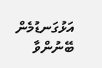އަޅުގަނޑުމެން ބޭނުންވާ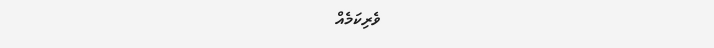ވެރިކަމެއް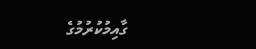ގާއިމުކުރުމުގެ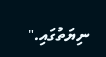ނިޔަތުގައި."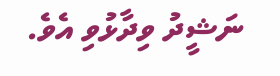ނަޝީދު ވިދާޅުވި އެވެ.